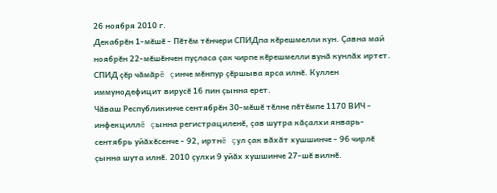26 ноября 2010 г.
Декабрĕн 1-мĕшĕ - Пĕтĕм тĕнчери СПИДпа кĕрешмелли кун. Çавна май ноябрĕн 22-мĕшĕнчен пуçласа çак чирпе кĕрешмелли вунă кунлăх иртет. СПИД çĕр чăмăрĕ çинче мĕнпур çĕршыва ярса илнĕ. Куллен иммунодефицит вирусĕ 16 пин çынна ерет.
Чăваш Республикинче сентябрĕн 30-мĕшĕ тĕлне пĕтĕмпе 1170 ВИЧ - инфекциллĕ çынна регистрациленĕ, çав шутра кăçалхи январь-сентябрь уйăхĕсенче - 92, иртнĕ çул çак вăхăт хушшинче - 96 чирлĕ çынна шута илнĕ. 2010 çулхи 9 уйăх хушшинче 27-шĕ вилнĕ.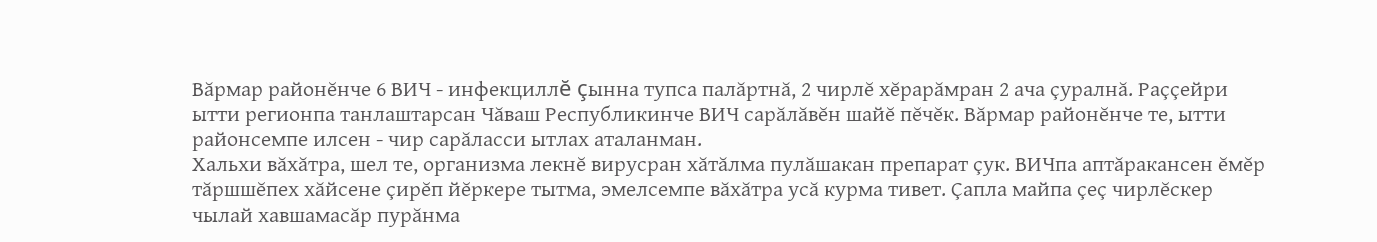Вăрмар районĕнче 6 ВИЧ - инфекциллĕ çынна тупса палăртнă, 2 чирлĕ хĕрарăмран 2 ача çуралнă. Раççейри ытти регионпа танлаштарсан Чăваш Республикинче ВИЧ сарăлăвĕн шайĕ пĕчĕк. Вăрмар районĕнче те, ытти районсемпе илсен - чир сарăласси ытлах аталанман.
Хальхи вăхăтра, шел те, организма лекнĕ вирусран хăтăлма пулăшакан препарат çук. ВИЧпа аптăракансен ĕмĕр тăршшĕпех хăйсене çирĕп йĕркере тытма, эмелсемпе вăхăтра усă курма тивет. Çапла майпа çеç чирлĕскер чылай хавшамасăр пурăнма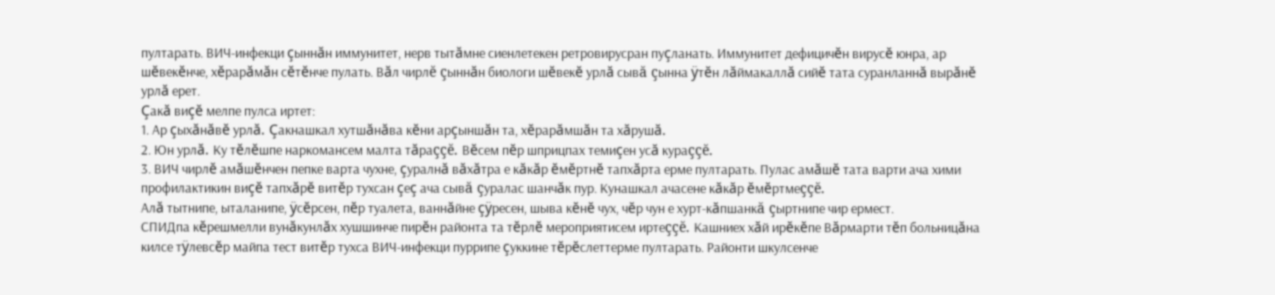пултарать. ВИЧ-инфекци çыннăн иммунитет, нерв тытăмне сиенлетекен ретровирусран пуçланать. Иммунитет дефицичĕн вирусĕ юнра, ар шĕвекĕнче, хĕрарăмăн сĕтĕнче пулать. Вăл чирлĕ çыннăн биологи шĕвекĕ урлă сывă çынна ÿтĕн лăймакаллă сийĕ тата суранланнă вырăнĕ урлă ерет.
Çакă виçĕ мелпе пулса иртет:
1. Ар çыхăнăвĕ урлă. Çакнашкал хутшăнăва кĕни арçыншăн та, хĕрарăмшăн та хăрушă.
2. Юн урлă. Ку тĕлĕшпе наркомансем малта тăраççĕ. Вĕсем пĕр шприцпах темиçен усă кураççĕ.
3. ВИЧ чирлĕ амăшĕнчен пепке варта чухне, çуралнă вăхăтра е кăкăр ĕмĕртнĕ тапхăрта ерме пултарать. Пулас амăшĕ тата варти ача хими профилактикин виçĕ тапхăрĕ витĕр тухсан çеç ача сывă çуралас шанчăк пур. Кунашкал ачасене кăкăр ĕмĕртмеççĕ.
Алă тытнипе, ыталанипе, ÿсĕрсен, пĕр туалета, ваннăйне çÿресен, шыва кĕнĕ чух, чĕр чун е хурт-кăпшанкă çыртнипе чир ермест.
СПИДпа кĕрешмелли вунăкунлăх хушшинче пирĕн районта та тĕрлĕ мероприятисем иртеççĕ. Кашниех хăй ирĕкĕпе Вăрмарти тĕп больницăна килсе тÿлевсĕр майпа тест витĕр тухса ВИЧ-инфекци пуррипе çуккине тĕрĕслеттерме пултарать. Районти шкулсенче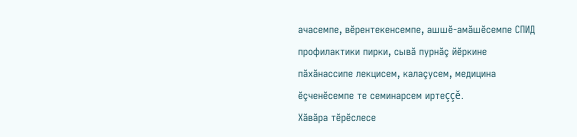ачасемпе, вĕрентекенсемпе, ашшĕ-амăшĕсемпе СПИД профилактики пирки, сывă пурнăç йĕркине пăхăнассипе лекцисем, калаçусем, медицина ĕçченĕсемпе те семинарсем иртеççĕ.
Хăвăра тĕрĕслесе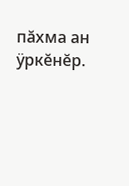пăхма ан ÿркĕнĕр.